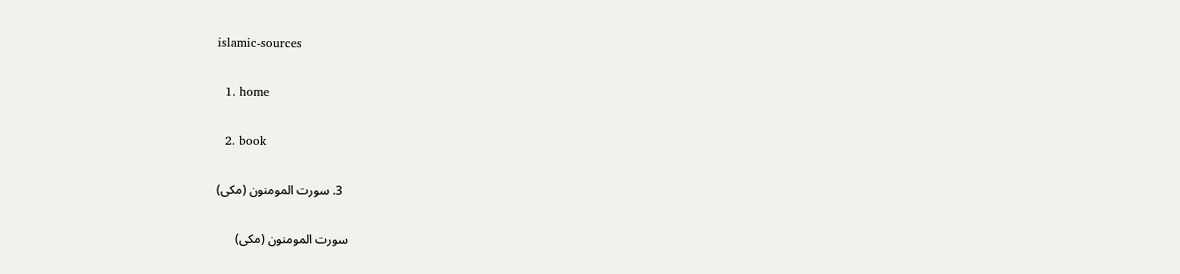islamic-sources

  1. home

  2. book

  3. سورت المومنون (مکی)

سورت المومنون (مکی)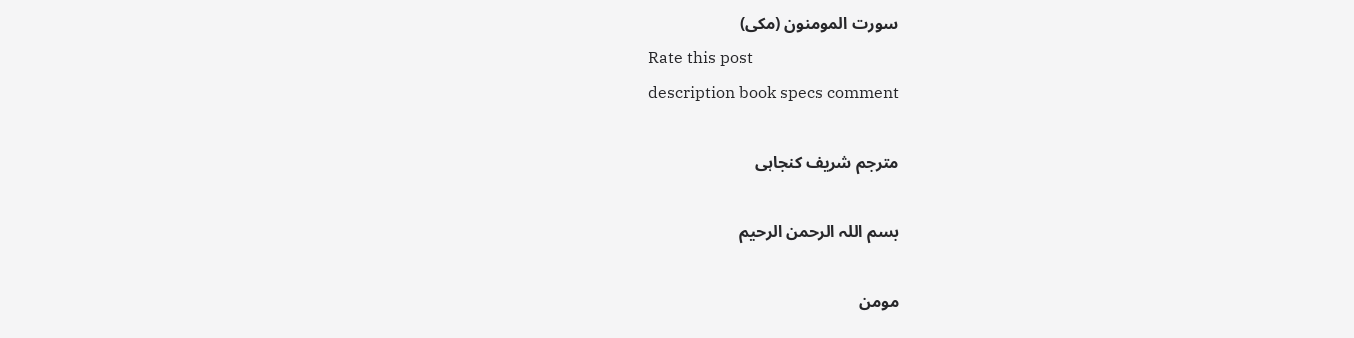سورت المومنون (مکی)
Rate this post
description book specs comment

مترجم شریف کنجاہی

بسم اللہ الرحمن الرحیم

مومن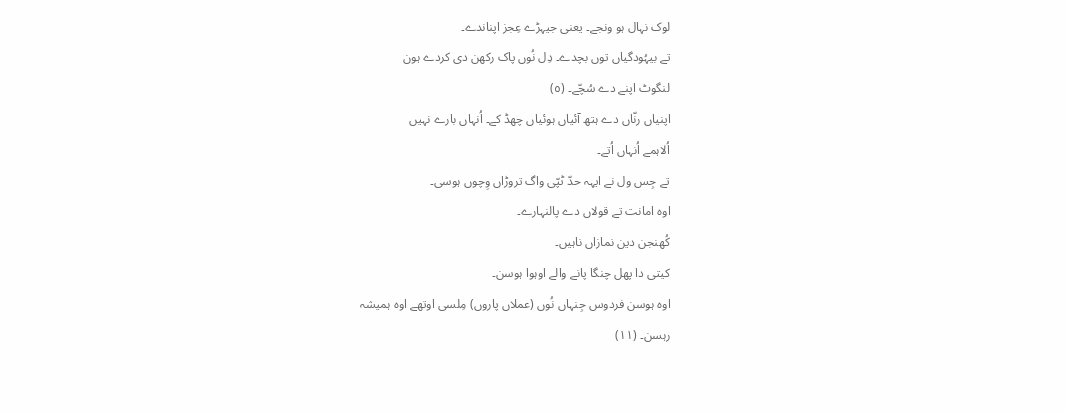لوک نہال ہو ونجے۔ یعنی جیہڑے عِجز اپناندے۔
تے بیہُودگیاں توں بچدے۔ دِل نُوں پاک رکھن دی کردے ہون
لنگوٹ اپنے دے سُچّے۔ (٥)
اپنیاں رنّاں دے ہتھ آئیاں ہوئیاں چھڈ کے۔ اُنہاں بارے نہیں
اُلاہمے اُنہاں اُتے۔
تے جِس ول نے ایہہ حدّ ٹپّی واگ تروڑاں وِچوں ہوسی۔
اوہ امانت تے قولاں دے پالنہارے۔
کُھنجن دین نمازاں ناہیں۔
کیتی دا پھل چنگا پانے والے اوہوا ہوسن۔
اوہ ہوسن فردوس جِنہاں نُوں (عملاں پاروں) مِلسی اوتھے اوہ ہمیشہ
رہسن۔ (١١)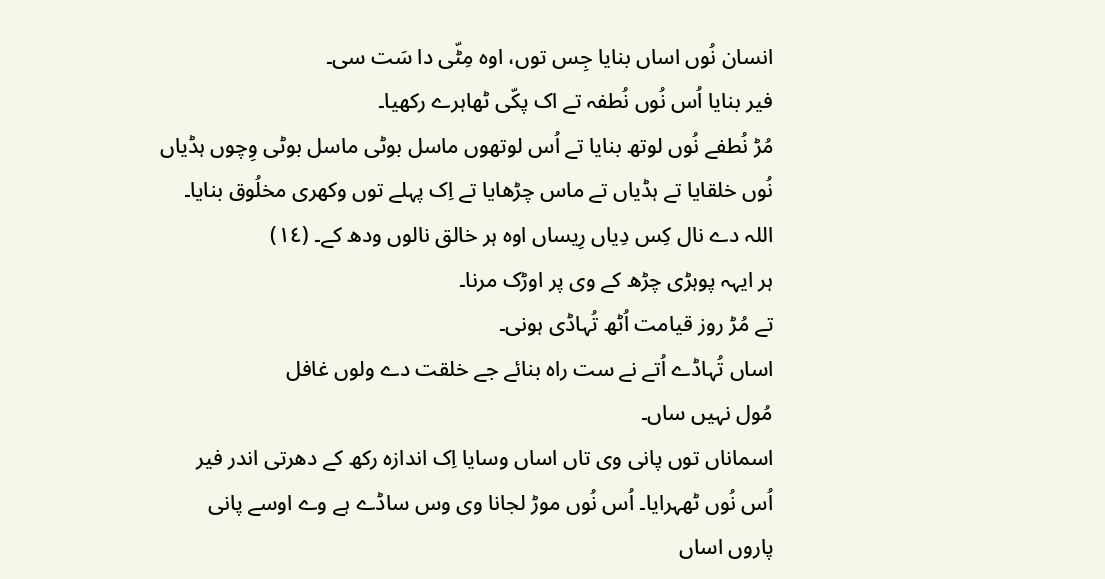انسان نُوں اساں بنایا جِس توں، اوہ مِٹّی دا سَت سی۔
فیر بنایا اُس نُوں نُطفہ تے اک پکّی ٹھاہرے رکھیا۔
مُڑ نُطفے نُوں لوتھ بنایا تے اُس لوتھوں ماسل بوٹی ماسل بوٹی وِچوں ہڈیاں
نُوں خلقایا تے ہڈیاں تے ماس چڑھایا تے اِک پہلے توں وکھری مخلُوق بنایا۔
اللہ دے نال کِس دِیاں رِیساں اوہ ہر خالق نالوں ودھ کے۔ (١٤)
ہر ایہہ پوہڑی چڑھ کے وی پر اوڑک مرنا۔
تے مُڑ روز قیامت اُٹھ تُہاڈی ہونی۔
اساں تُہاڈے اُتے نے ست راہ بنائے جے خلقت دے ولوں غافل
مُول نہیں ساں۔
اسماناں توں پانی وی تاں اساں وسایا اِک اندازہ رکھ کے دھرتی اندر فیر
اُس نُوں ٹھہرایا۔ اُس نُوں موڑ لجانا وی وس ساڈے ہے وے اوسے پانی
پاروں اساں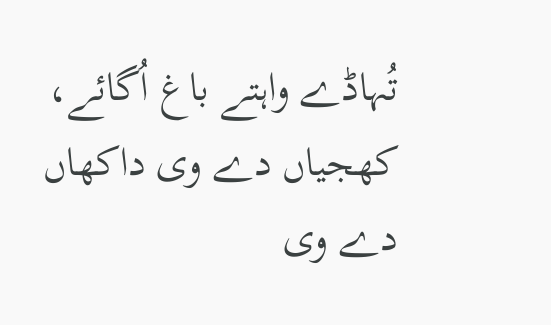تُہاڈے واہتے باغ اُگائے، کھجیاں دے وی داکھاں دے وی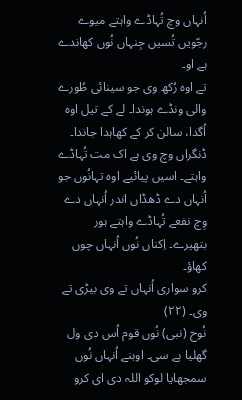اُنہاں وچ تُہاڈے واہتے میوے رجّویں تُسیں جِنہاں نُوں کھاندے ہے او۔
تے اوہ رُکھ وی جو سینائی طُورے والی ونڈے ہوندا۔ لے کے تیل اوہ
اُگدا، سالن کر کے کھاہدا جاندا۔
ڈنگراں وچ وی ہے اک مت تُہاڈے واہتے۔ اسیں پیائیے اوہ تہانُوں جو
اُنہاں دے ڈھڈاں اندر اُنہاں دے وِچ نفعے تُہاڈے واہتے ہور
بتھیرے۔ اِکناں نُوں اُنہاں چوں کھاؤ۔
کرو سواری اُنہاں تے وی بیڑی تے وی۔ (٢٢)
نُوح (نبی) نُوں قوم اُس دی ول گھلیا ہے سی۔ اوہنے اُنہاں نُوں
سمجھایا لوکو اللہ دی ای کرو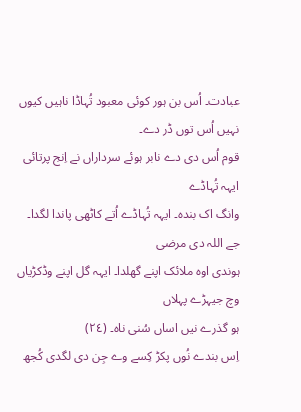عبادت۔ اُس بن ہور کوئی معبود تُہاڈا ناہیں کیوں
نہیں اُس توں ڈر دے۔
قوم اُس دی دے نابر ہوئے سرداراں نے اِنج پرتائی ایہہ تُہاڈے
وانگ اک بندہ۔ ایہہ تُہاڈے اُتے کاٹھی پاندا لگدا۔ جے اللہ دی مرضی
ہوندی اوہ ملائک اپنے گھلدا۔ ایہہ گل اپنے وڈکڑیاں وچ جیہڑے پہلاں
ہو گذرے نیں اساں سُنی ناہ۔ (٢٤)
اِس بندے نُوں پکڑ کِسے وے جِن دی لگدی کُجھ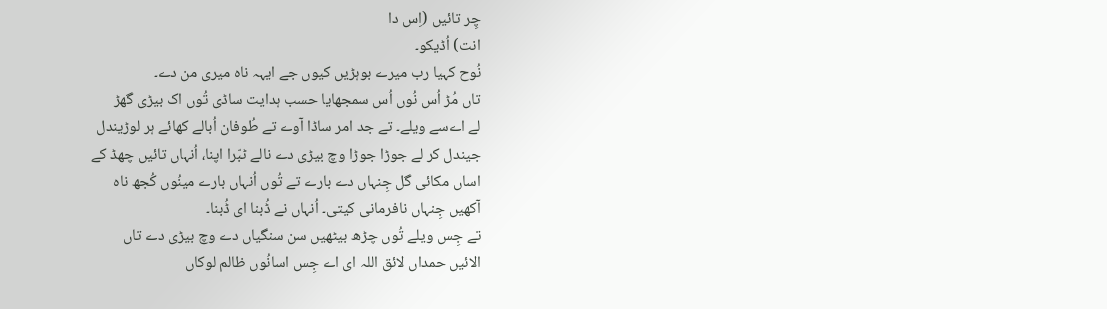چِر تائیں (اِس دا
انت) اُڈیکو۔
نُوح کہیا رب میرے بوہڑیں کیوں جے ایہہ ناہ میری من دے۔
تاں مُڑ اُس نُوں اُس سمجھایا حسب ہدایت ساڈی تُوں اک بیڑی گھڑ
لے اےسے ویلے۔ تے جد امر ساڈا آوے تے طُوفان اُبالے کھائے ہر لوڑیندل
جیندل کر لے جوڑا جوڑا وچ بیڑی دے نالے ٹبّرا اپنا، اُنہاں تائیں چھڈ کے
اساں مکائی گل جِنہاں دے بارے تے تُوں اُنہاں بارے مینُوں کُجھ ناہ
آکھیں جِنہاں نافرمانی کیتی۔ اُنہاں نے ڈُبنا ای ڈُبنا۔
تے جِس ویلے تُوں چڑھ بیٹھیں سن سنگیاں دے وچ بیڑی دے تاں
الائیں حمداں لائق اللہ ای اے جِس اسانُوں ظالم لوکاں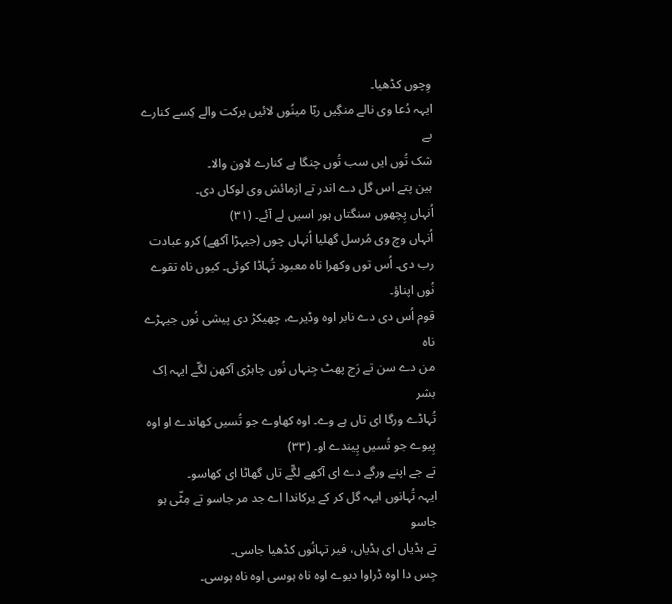وِچوں کڈھیا۔
ایہہ دُعا وی نالے منگِیں ربّا مینُوں لائیں برکت والے کِسے کنارے بے
شک تُوں ایں سب تُوں چنگا ہے کنارے لاون والا۔
ہین پتے اس گل دے اندر تے ازمائش وی لوکاں دی۔
اُنہاں پِچھوں سنگتاں ہور اسیں لے آئے۔ (٣١)
اُنہاں وچ وی مُرسل گھلیا اُنہاں چوں (جیہڑا آکھے) کرو عبادت
رب دی۔ اُس توں وکھرا ناہ معبود تُہاڈا کوئی۔ کیوں ناہ تقوے نُوں اپناؤ۔
قوم اُس دی دے نابر اوہ وڈیرے، چھیکڑ دی پیشی نُوں جیہڑے ناہ
من دے سن تے رَج پھٹ جِنہاں نُوں چاہڑی آکھن لگّے ایہہ اِک بشر
تُہاڈے ورگا ای تاں ہے وے۔ اوہ کھاوے جو تُسیں کھاندے او اوہ
پِیوے جو تُسیں پِیندے او۔ (٣٣)
تے جے اپنے ورگے دے ای آکھے لگّے تاں گھاٹا ای کھاسو۔
ایہہ تُہانوں ایہہ گل کر کے یرکاندا اے جد مر جاسو تے مِٹّی ہو جاسو
تے ہڈیاں ای ہڈیاں، فیر تہانُوں کڈھیا جاسی۔
جِس دا اوہ ڈراوا دیوے اوہ ناہ ہوسی اوہ ناہ ہوسی۔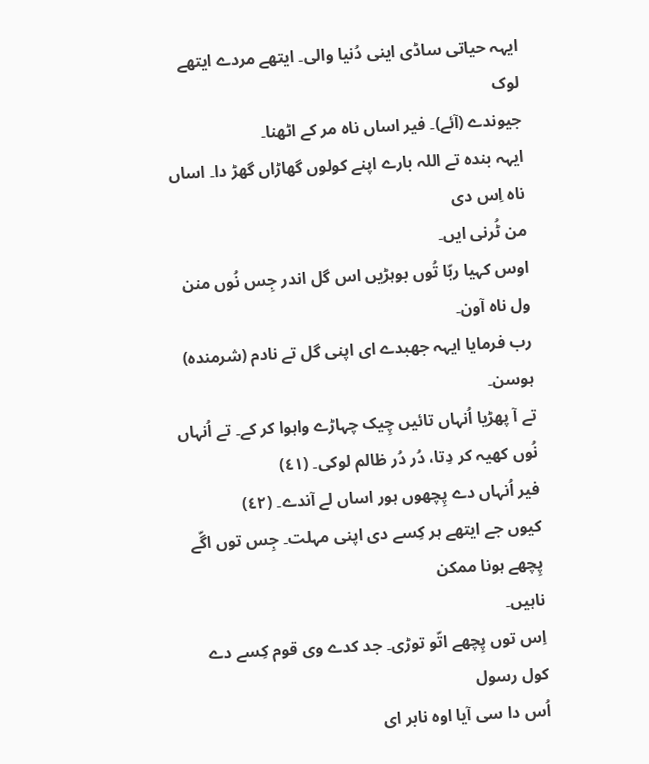ایہہ حیاتی ساڈی اینی دُنیا والی۔ ایتھے مردے ایتھے لوک
جیوندے (آئے)۔ فیر اساں ناہ مر کے اٹھنا۔
ایہہ بندہ تے اللہ بارے اپنے کولوں گھاڑاں گھڑ دا۔ اساں ناہ اِس دی
من ٹُرنی ایں۔
اوس کہیا ربّا تُوں بوہڑیں اس گل اندر جِس نُوں منن ول ناہ آون۔
رب فرمایا ایہہ جھبدے ای اپنی گل تے نادم (شرمندہ) ہوسن۔
تے آ پھڑیا اُنہاں تائیں چِیک چہاڑے واہوا کر کے۔ تے اُنہاں
نُوں کھیہ کر دِتا، دُر دُر ظالم لوکی۔ (٤١)
فیر اُنہاں دے پِچھوں ہور اساں لے آندے۔ (٤٢)
کیوں جے ایتھے ہر کِسے دی اپنی مہلت۔ جِس توں اگّے پِچھے ہونا ممکن
ناہیں۔
اِس توں پِچھے اتّو توڑی۔ جد کدے وی قوم کِسے دے کول رسول
اُس دا سی آیا اوہ نابر ای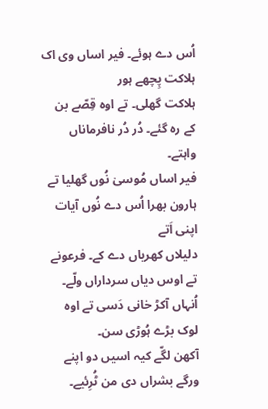اُس دے ہوئے۔ فیر اساں وی اک ہلاکت پِچھے ہور
ہلاکت گھلی۔ تے اوہ قِصّے بن کے رہ گئے۔ دُر دُر نافرماناں واہتے۔
فیر اساں مُوسیٰ نُوں گھلیا تے ہارون بھرا اُس دے نُوں آیات اپنی اَتے
دلیلاں کھریاں دے کے۔ فرعونے تے اوس دیاں سرداراں ولّے۔
اُنہاں آکڑ خانی دَسی تے اوہ لوک بڑے ہُوڑی سن۔
آکھن لگّے کیہ اسیں دو اپنے ورگے بشراں دی من ٹُرِئیے۔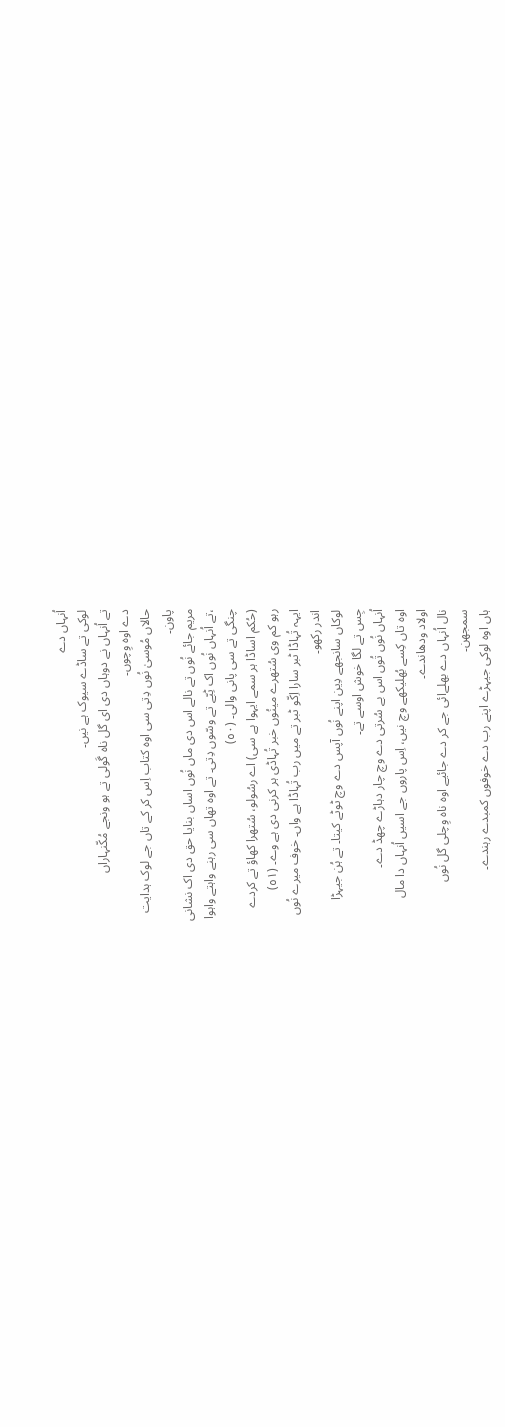اُنہاں دے
لوکی تے ساڈے سیوک ہے نیں۔
تے اُنہاں نے دوہاں دی ای گل ناہ گَولی تے ہو ونجے مُکّنہاراں
دے اوہ وِچوں۔
حالاں مُوسیٰ نُوں دِتی سی اوہ کتاب اِس کر کے تاں جے لوک ہدایت
پاون۔
مریم جائے نُوں تے نالے اس دی ماں نُوں اساں بنایا حق دی اک نشانی
،تے اُنہاں نُوں اک ٹِبّے تے وسّوں دِتی۔ تے اوہ تھاں سی رہنے واہتے واہوا
چنگی تے سی پانی والی۔ (٥٠)
(حُکم اساڈا ہر سمے ایہوا ہے سی) اے رسُولو، سُتھرا کھاؤ تے کردے
رہو کم وی سُتھرے مینُوں خبر تُہاڈی ہر کرنی دی ہے وے۔ (٥١)
ایہہ تُہاڈا ٹبر سارا اِکّو ٹبر تے میں رب تُہاڈا ہے واں۔ خوف میرے نُوں
اندر رکھو۔
لوکاں سانجھے دِین اپنے نُوں آپس دے وچ ٹوٹے کیتا۔ تے ہُن جیہڑا
جِس تے لگا خوش اوسے تے۔
اُنہاں نُوں تُوں اس بے سُرتی دے وچ چار دہاڑے چھڈ دے۔
اوہ تاں کِسے بُھلیکھے وچ نیں، اِس پاروں جے اسیں اُنہاں دا مال
اولاد ودھاندے۔
نال اُنہاں دے بھلےائی جے کر دے جائیے اوہ ناہ وِچلی گل نُوں
سمجھن۔
ہاں اوہ لوکی جیہڑے اپنے رب دے خوفوں کمبدے رہندے۔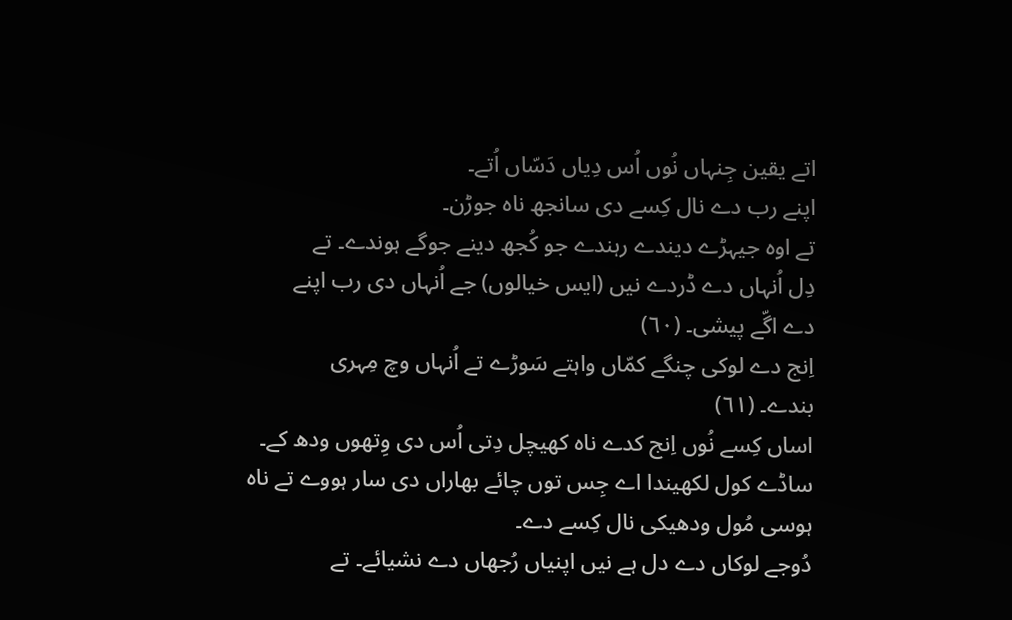اتے یقین جِنہاں نُوں اُس دِیاں دَسّاں اُتے۔
اپنے رب دے نال کِسے دی سانجھ ناہ جوڑن۔
تے اوہ جیہڑے دیندے رہندے جو کُجھ دینے جوگے ہوندے۔ تے
دِل اُنہاں دے ڈردے نیں (ایس خیالوں) جے اُنہاں دی رب اپنے
دے اگّے پیشی۔ (٦٠)
اِنج دے لوکی چنگے کمّاں واہتے سَوڑے تے اُنہاں وچ مِہری
بندے۔ (٦١)
اساں کِسے نُوں اِنج کدے ناہ کھیچل دِتی اُس دی وِتھوں ودھ کے۔
ساڈے کول لکھیندا اے جِس توں چائے بھاراں دی سار ہووے تے ناہ
ہوسی مُول ودھیکی نال کِسے دے۔
دُوجے لوکاں دے دل ہے نیں اپنیاں رُجھاں دے نشیائے۔ تے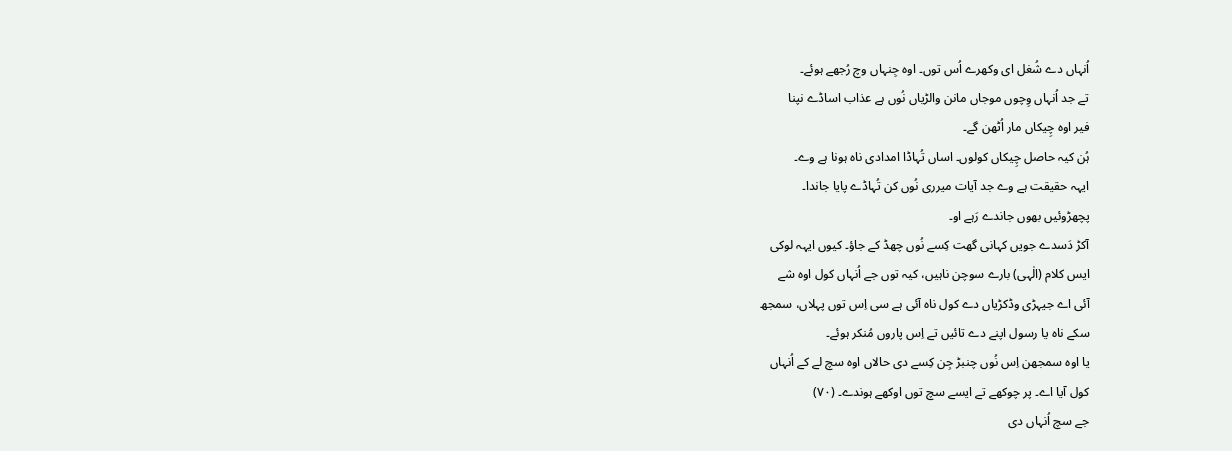اُنہاں دے شُغل ای وکھرے اُس توں۔ اوہ جِنہاں وچ رُجھے ہوئے۔
تے جد اُنہاں وِچوں موجاں مانن والڑیاں نُوں ہے عذاب اساڈے نپنا
فیر اوہ چِیکاں مار اُٹھن گے۔
ہُن کیہ حاصل چِیکاں کولوں۔ اساں تُہاڈا امدادی ناہ ہونا ہے وے۔
ایہہ حقیقت ہے وے جد آیات میرری نُوں کن تُہاڈے پایا جاندا۔
پچھڑوئیں بھوں جاندے رَہے او۔
آکڑ دَسدے جویں کہانی گھت کِسے نُوں چھڈ کے جاؤ۔ کیوں ایہہ لوکی
ایس کلام (الٰہی) بارے سوچن ناہیں، کیہ توں جے اُنہاں کول اوہ شے
آئی اے جیہڑی وڈکڑیاں دے کول ناہ آئی ہے سی اِس توں پہلاں، سمجھ
سکے ناہ یا رسول اپنے دے تائیں تے اِس پاروں مُنکر ہوئے۔
یا اوہ سمجھن اِس نُوں چنبڑ جِن کِسے دی حالاں اوہ سچ لے کے اُنہاں
کول آیا اے۔ پر چوکھے تے ایسے سچ توں اوکھے ہوندے۔ (٧٠)
جے سچ اُنہاں دی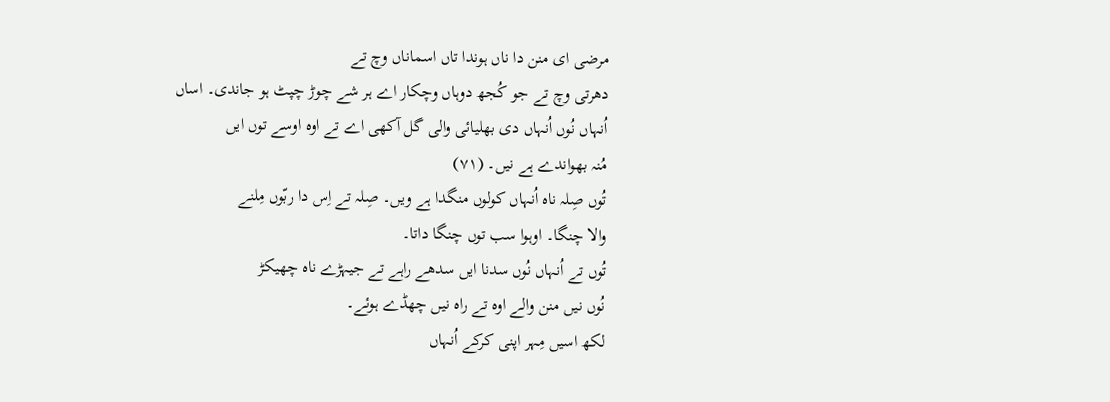مرضی ای منن دا ناں ہوندا تاں اسماناں وچ تے
دھرتی وچ تے جو کُجھ دوہاں وچکار اے ہر شے چوڑ چپٹ ہو جاندی۔ اساں
اُنہاں نُوں اُنہاں دی بھلیائی والی گل آکھی اے تے اوہ اوسے توں ایں
مُنہ بھواندے ہے نیں۔ (٧١)
تُوں صِلہ ناہ اُنہاں کولوں منگدا ہے ویں۔ صِلہ تے اِس دا ربّوں مِلنے
والا چنگا۔ اوہوا سب توں چنگا داتا۔
تُوں تے اُنہاں نُوں سدنا ایں سدھے راہے تے جیہڑے ناہ چھیکڑ
نُوں نیں منن والے اوہ تے راہ نیں چھڈے ہوئے۔
لکھ اسیں مِہر اپنی کرکے اُنہاں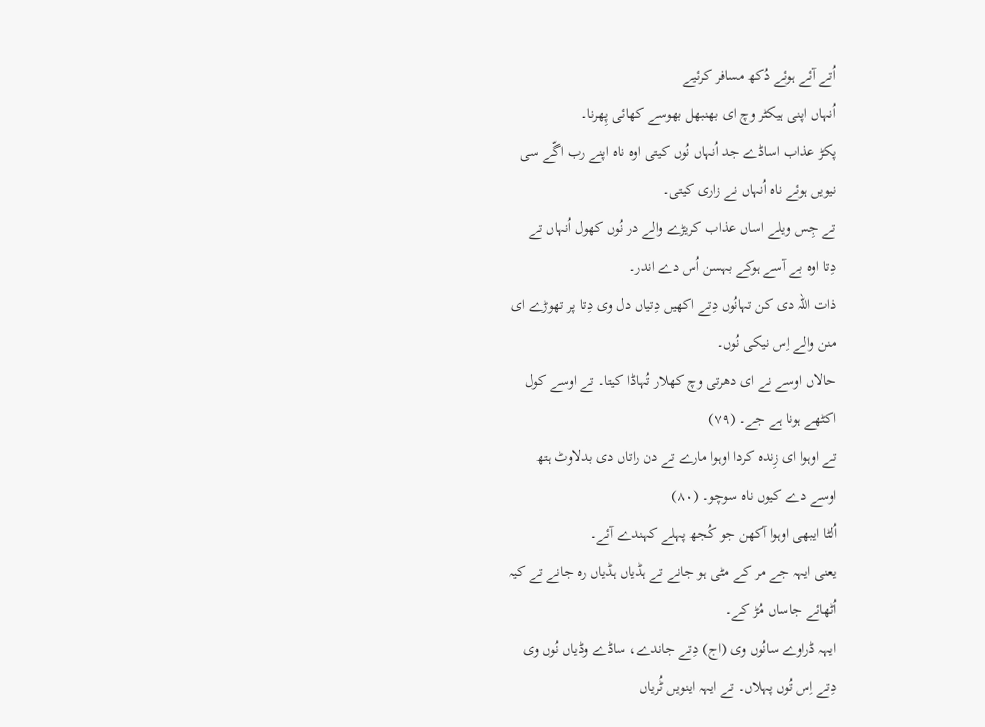اُتے آئے ہوئے دُکھ مسافر کرئیے
اُنہاں اپنی ہیکٹر وچ ای بھنبھل بھوسے کھائی پِھرنا۔
پکڑ عذاب اساڈے جد اُنہاں نُوں کیتی اوہ ناہ اپنے رب اگّے سی
نیویں ہوئے ناہ اُنہاں نے زاری کیتی۔
تے جِس ویلے اساں عذاب کریڑے والے در نُوں کھول اُنہاں تے
دِتا اوہ بے آسے ہوکے بہسن اُس دے اندر۔
ذات اللہ دی کن تہانُوں دِتے اکھیں دِتیاں دل وی دِتا پر تھوڑے ای
منن والے اِس نیکی نُوں۔
حالاں اوسے نے ای دھرتی وچ کھلار تُہاڈا کیتا۔ تے اوسے کول
اکٹھے ہونا ہے جے۔ (٧٩)
تے اوہوا ای زِندہ کردا اوہوا مارے تے دن راتاں دی بدلاوٹ ہتھ
اوسے دے کیوں ناہ سوچو۔ (٨٠)
اُلٹا ایبھی اوہوا آکھن جو کُجھ پہلے کہندے آئے۔
یعنی ایہہ جے مر کے مٹی ہو جانے تے ہڈیاں ہڈیاں رہ جانے تے کیہ
اُٹھائے جاساں مُڑ کے۔
ایہہ ڈراوے سانُوں وی (اج) دِتے جاندے، ساڈے وڈیاں نُوں وی
دِتے اِس تُوں پہلاں۔ تے ایہہ اینویں ٹُریاں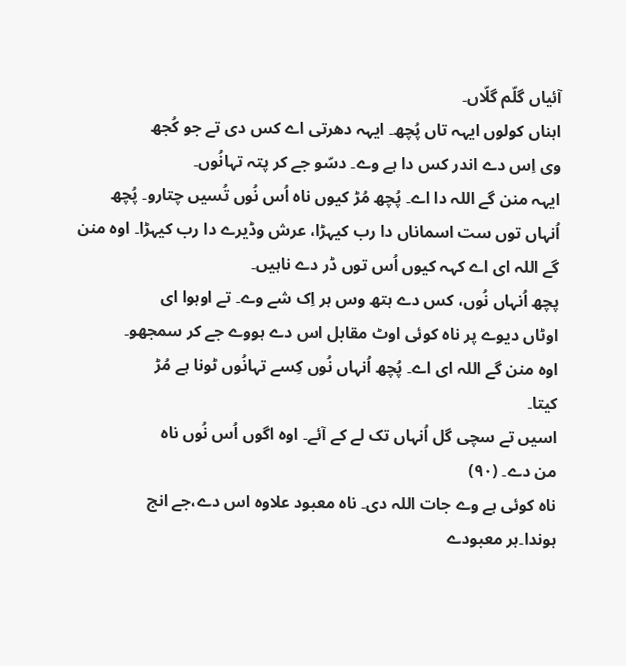آئیاں گلّم گلّاں۔
اہناں کولوں ایہہ تاں پُچھ۔ ایہہ دھرتی اے کس دی تے جو کُجھ
وی اِس دے اندر کس دا ہے وے۔ دسّو جے کر پتہ تہانُوں۔
ایہہ منن گے اللہ دا اے۔ پُچھ مُڑ کیوں ناہ اُس نُوں تُسیں چتارو۔ پُچھ
اُنہاں توں ست اسماناں دا رب کیہڑا، عرش وڈیرے دا رب کیہڑا۔ اوہ منن
گے اللہ ای اے کہہ کیوں اُس توں ڈر دے ناہیں۔
پچھ اُنہاں نُوں، کس دے ہتھ وس ہر اِک شے وے۔ تے اوہوا ای
اوٹاں دیوے پر ناہ کوئی اوٹ مقابل اس دے ہووے جے کر سمجھو۔
اوہ منن گے اللہ ای اے۔ پُچھ اُنہاں نُوں کِسے تہانُوں ٹونا ہے مُڑ
کیتا۔
اسیں تے سچی گل اُنہاں تک لے کے آئے۔ اوہ اگوں اُس نُوں ناہ
من دے۔ (٩٠)
ناہ کوئی ہے وے جات اللہ دی۔ ناہ معبود علاوہ اس دے،جے انج
ہوندا۔ہر معبودے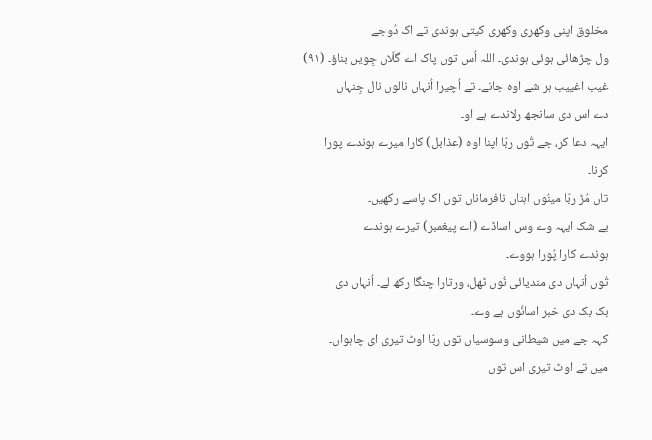مخلوق اپنی وکھری وکھری کیتی ہوندی تے اک دُوجے
ول چڑھائی ہوئی ہوندی۔ اللہ اُس توں پاک اے گلّاں جِویں بناؤ۔ (٩١)
غیب اغییب ہر شے اوہ جانے۔ تے اُچیرا اُنہاں نالوں نال جِنہاں
دے اس دی سانجھ رلاندے ہے او۔
ایہہ دعا کر، جے تُوں ربّا اپنا اوہ (عذابل) کارا میرے ہوندے پورا
کرنا۔
تاں مُڑ ربّا مینُوں اہناں نافرماناں توں اک پاسے رکھیں۔
بے شک ایہہ وے وس اساڈے (اے پیغمبر) تیرے ہوندے
ہوندے کارا پُورا ہووے۔
تُوں اُنہاں دی مندیائی نُوں ٹھل، ورتارا چنگا رکھ لے۔ اُنہاں دی
بک بک دی خبر اسانُوں ہے وے۔
کہہ جے میں شیطانی وسوسیاں توں ربّا اوٹ تیری ای چاہواں۔
میں تے اوٹ تیری اس توں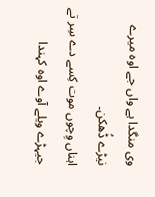وی منگدا ہے واں جے اوہ میرے
نیڑے ڈُھکن۔
اہناں وِچوں موت کِسے دے سِر تے جیہڑے ویلے آوے اوہ کہندا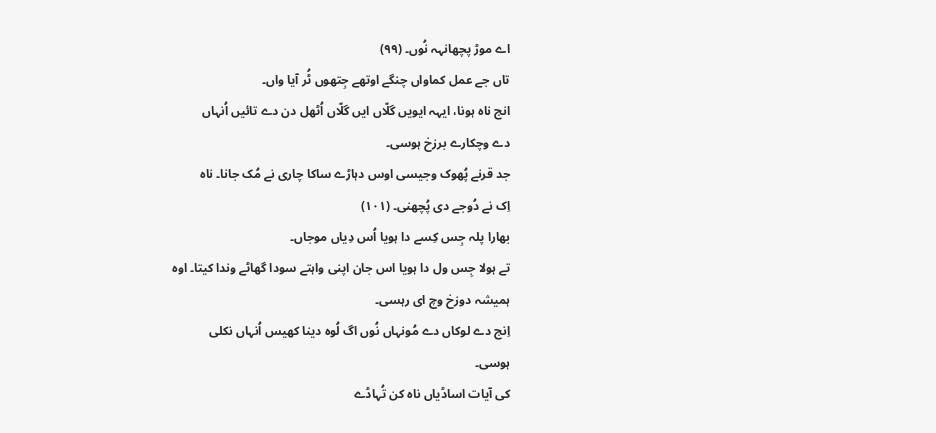اے موڑ پچھانہہ نُوں۔ (٩٩)
تاں جے عمل کماواں چنگے اوتھے جِتھوں ٹُر آیا واں۔
انج ناہ ہونا، ایہہ ایویں گلّاں ایں گلّاں اُٹھل دن دے تائیں اُنہاں
دے وچکارے برزخ ہوسی۔
جد قرنے پُھوک وجیسی اوس دہاڑے ساکا چاری نے مُک جانا۔ ناہ
اِک نے دُوجے دی پُچھنی۔ (١٠١)
بھارا پلہ جِس کِسے دا ہویا اُس دِیاں موجاں۔
تے ہولا جِس ول دا ہویا اس جان اپنی واہتے سودا گھاٹے وندا کیتا۔ اوہ
ہمیشہ دوزخ وچ ای رہسی۔
اِنج دے لوکاں دے مُونہاں نُوں اگ لُوہ دینا کھیس اُنہاں نکلی
ہوسی۔
کی آیات اساڈیاں ناہ کن تُہاڈے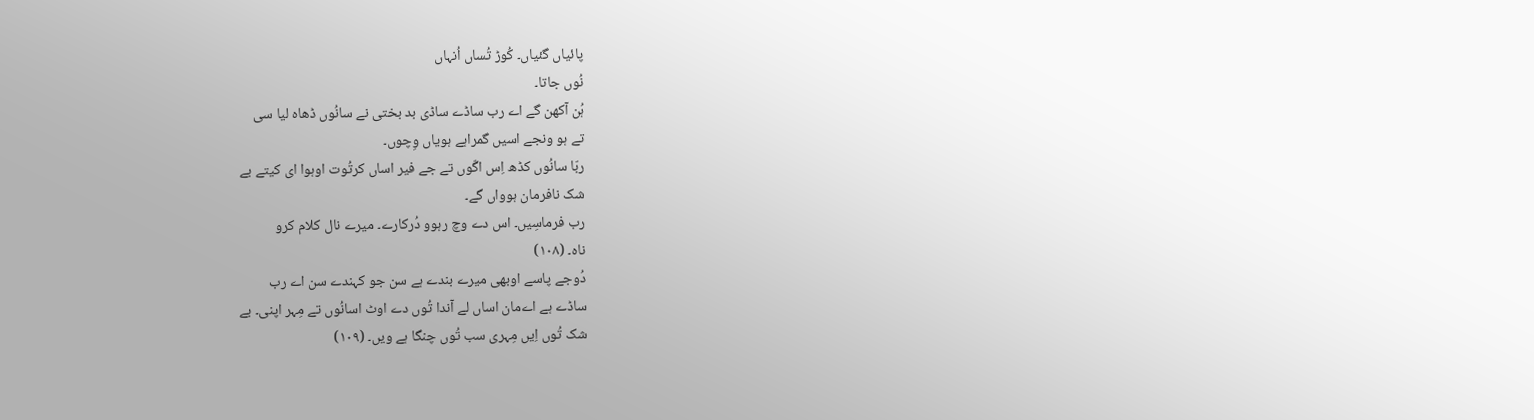پائیاں گئیاں۔ کُوڑ تُساں اُنہاں
نُوں جاتا۔
ہُن آکھن گے اے رب ساڈے ساڈی بد بختی نے سانُوں ڈھاہ لیا سی
تے ہو ونجے اسیں گمراہے ہویاں وِچوں۔
ربّا سانُوں کڈھ اِس اگّوں تے جے فیر اساں کرتُوت اوہوا ای کیتے بے
شک نافرمان ہوواں گے۔
رب فرماسِیں۔ اس دے وچ رہوو دُرکارے۔ میرے نال کلام کرو
ناہ۔ (١٠٨)
دُوجے پاسے اوبھی میرے بندے ہے سن جو کہندے سن اے رب
ساڈے ہے اےمان اساں لے آندا تُوں دے اوٹ اسانُوں تے مِہر اپنی۔ بے
شک تُوں اِیں مِہری سب تُوں چنگا ہے ویں۔ (١٠٩)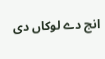انج دے لوکاں دی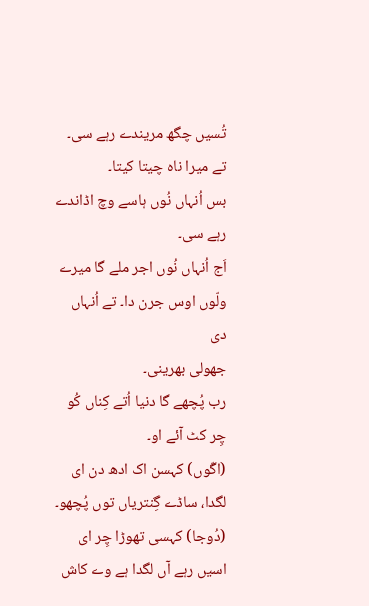تُسیں چگھ مریندے رہے سی۔ تے میرا ناہ چیتا کیتا۔
بس اُنہاں نُوں ہاسے وچ اڈاندے رہے سی۔
اَج اُنہاں نُوں اجر ملے گا میرے ولّوں اوس جرن دا۔ تے اُنہاں دی
جھولی بھرینی۔
رب پُچھے گا دنیا اُتے کِناں کُو چِر کٹ آئے او۔
(اگّوں) کہسن اک ادھ دن ای لگدا، ساڈے گِنتریاں توں پُچھو۔
(دُوجا) کہسی تھوڑا چِر ای اسیں رہے آں لگدا ہے وے کاش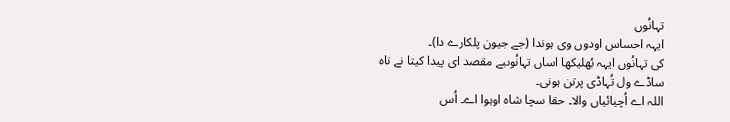تہانُوں
ایہہ احساس اودوں وی ہوندا (جے جیون پلکارے دا)۔
کی تہانُوں ایہہ بُھلیکھا اساں تہانُوںبے مقصد ای پیدا کیتا نے ناہ
ساڈے ول تُہاڈی پرتن ہونی۔
اللہ اے اُچیائیاں والا۔ حقا سچا شاہ اوہوا اے۔ اُس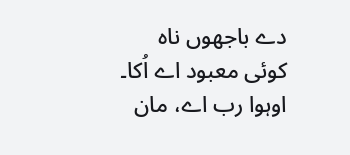دے باجھوں ناہ
کوئی معبود اے اُکا۔ اوہوا رب اے، مان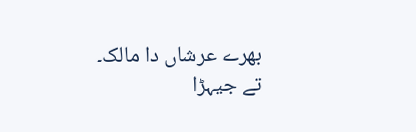بھرے عرشاں دا مالک۔
تے جیہڑا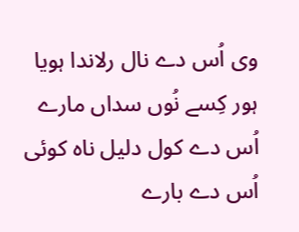وی اُس دے نال رلاندا ہویا ہور کِسے نُوں سداں مارے
اُس دے کول دلیل ناہ کوئی اُس دے بارے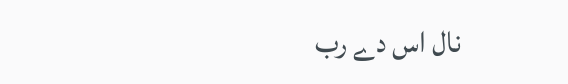نال اس دے رب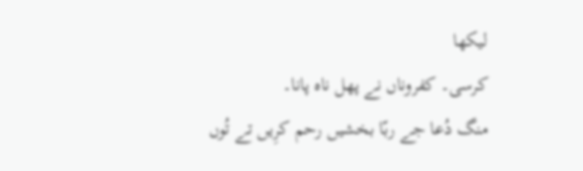لیکھا
کرسی۔ کفروناں نے پھل ناہ پانا۔
منگ دُعا جے ربّا بخشیں رحم کرِیں تے تُوں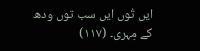ایں تُوں ایں سب توں ودھ
کے مِہری۔ (١١٧)